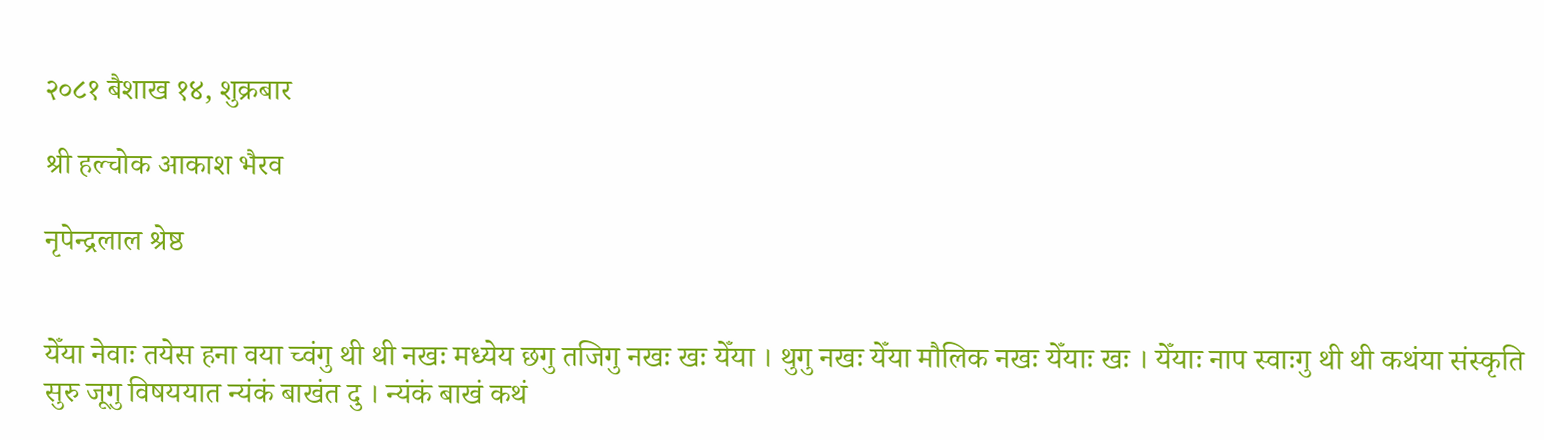२०८१ बैशाख १४, शुक्रबार

श्री हल्चोक आकाश भैरव

नृपेन्द्रलाल श्रेष्ठ


येँया नेवाः तयेस हना वया च्वंगु थी थी नखः मध्येय छगु तजिगु नखः खः येँया । थुगु नखः येँया मौलिक नखः येँयाः खः । येँयाः नाप स्वाःगु थी थी कथंया संस्कृति सुरु जूगु विषययात न्यंकं बाखंत दु । न्यंकं बाखं कथं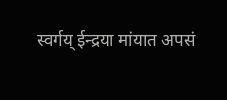स्वर्गय् ईन्द्रया मांयात अपसं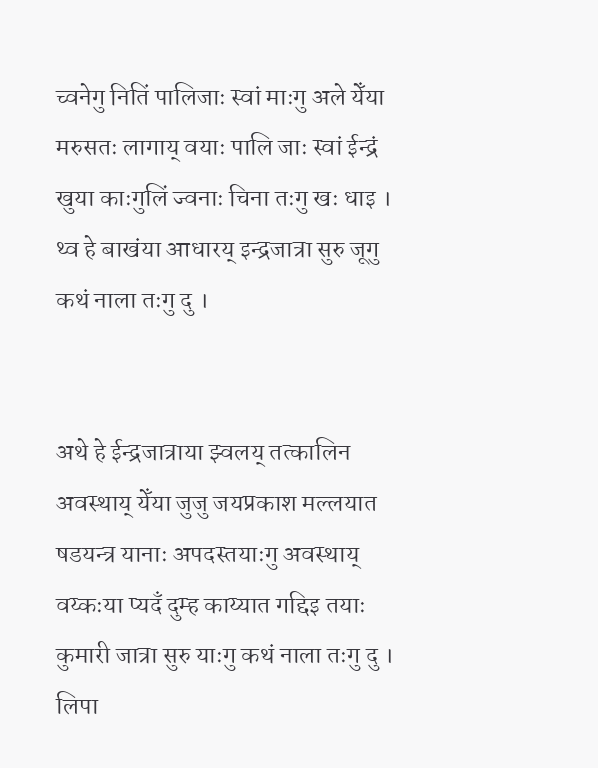च्वनेगु नितिं पालिजाः स्वां माःगु अले येँया मरुसतः लागाय् वयाः पालि जाः स्वां ईन्द्रं खुया काःगुलिं ज्वनाः चिना तःगु खः धाइ ।
थ्व हे बाखंया आधारय् इन्द्रजात्रा सुरु जूगु कथं नाला तःगु दु ।


अथे हे ईन्द्रजात्राया झ्वलय् तत्कालिन अवस्थाय् येँया जुजु जयप्रकाश मल्लयात षडयन्त्र यानाः अपदस्तयाःगु अवस्थाय् वय्कःया प्यदँ दुम्ह काय्यात गद्दिइ तयाः कुमारी जात्रा सुरु याःगु कथं नाला तःगु दु । लिपा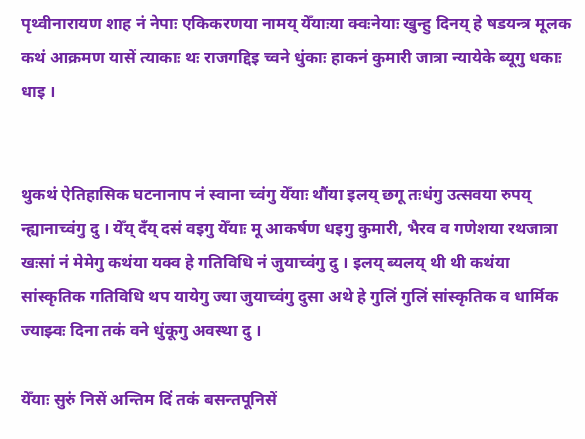पृथ्वीनारायण शाह नं नेपाः एकिकरणया नामय् येँयाःया क्वःनेयाः खुन्हु दिनय् हे षडयन्त्र मूलक कथं आक्रमण यासें त्याकाः थः राजगद्दिइ च्वने धुंकाः हाकनं कुमारी जात्रा न्यायेके ब्यूगु धकाः धाइ ।


थुकथं ऐतिहासिक घटनानाप नं स्वाना च्वंगु येँयाः थौंया इलय् छगू तःधंगु उत्सवया रुपय् न्ह्यानाच्वंगु दु । येँय् दँय् दसं वइगु येँयाः मू आकर्षण धइगु कुमारी, भैरव व गणेशया रथजात्रा खःसां नं मेमेगु कथंया यक्व हे गतिविधि नं जुयाच्वंगु दु । इलय् ब्यलय् थी थी कथंया सांस्कृतिक गतिविधि थप यायेगु ज्या जुयाच्वंगु दुसा अथे हे गुलिं गुलिं सांस्कृतिक व धार्मिक ज्याझ्वः दिना तकं वने धुंकूगु अवस्था दु ।

येँयाः सुरुं निसें अन्तिम दिं तकं बसन्तपूनिसें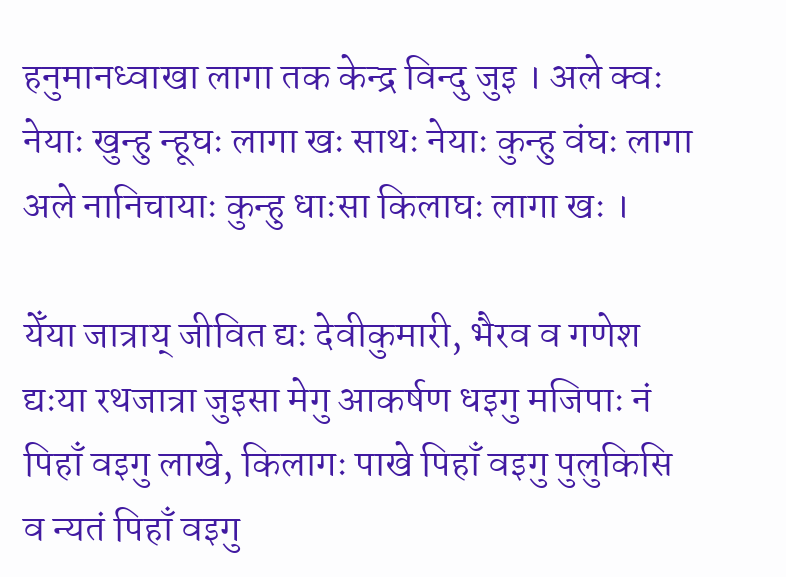हनुमानध्वाखा लागा तक केन्द्र विन्दु जुइ । अले क्वः नेयाः खुन्हु न्हूघः लागा खः साथः नेयाः कुन्हु वंघः लागा अले नानिचायाः कुन्हु धाःसा किलाघः लागा खः ।

येँया जात्राय् जीवित द्यः देवीकुमारी, भैरव व गणेश द्यःया रथजात्रा जुइसा मेगु आकर्षण धइगु मजिपाः नं पिहाँ वइगु लाखे, किलागः पाखे पिहाँ वइगु पुलुकिसि व न्यतं पिहाँ वइगु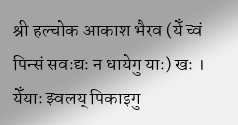श्री हल्चोक आकाश भैरव (येँ च्वं पिन्सं सवःद्यः न धायेगु याः) खः । येँयाः झ्वलय् पिकाइगु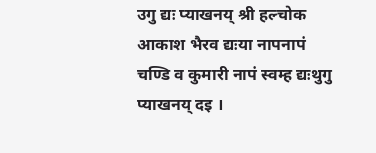उगु द्यः प्याखनय् श्री हल्चोक आकाश भैरव द्यःया नापनापं चण्डि व कुमारी नापं स्वम्ह द्यःथुगु प्याखनय् दइ ।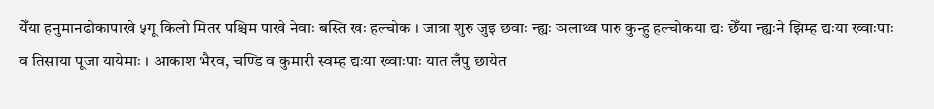येँया हनुमानढोकापाखे ५गू किलो मितर पश्चिम पाखे नेवाः बस्ति खः हल्चोक । जात्रा शुरु जुइ छवाः न्ह्यः ञलाथ्व पारु कुन्हु हल्चोकया द्यः छेँया न्ह्यःने झिम्ह द्यःया ख्वाःपाः व तिसाया पूजा यायेमाः । आकाश भैरव, चण्डि व कुमारी स्वम्ह द्यःया ख्वाःपाः यात लँपु छायेत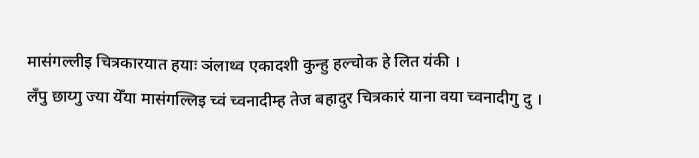मासंगल्लीइ चित्रकारयात हयाः ञंलाथ्व एकादशी कुन्हु हल्चोक हे लित यंकी ।
लँपु छाय्गु ज्या येँया मासंगल्लिइ च्वं च्वनादीम्ह तेज बहादुर चित्रकारं याना वया च्वनादीगु दु ।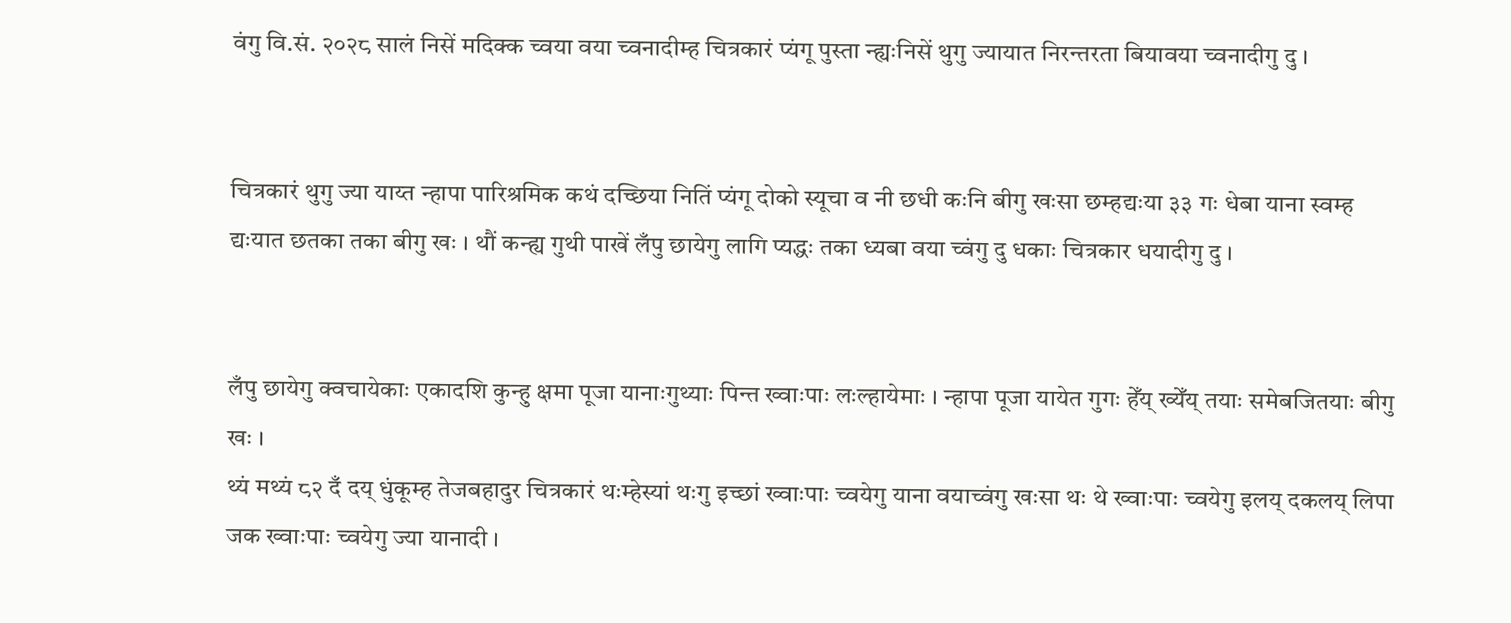वंगु वि.सं. २०२८ सालं निसें मदिक्क च्वया वया च्वनादीम्ह चित्रकारं प्यंगू पुस्ता न्ह्यःनिसें थुगु ज्यायात निरन्तरता बियावया च्वनादीगु दु ।


चित्रकारं थुगु ज्या याय्त न्हापा पारिश्रमिक कथं दच्छिया नितिं प्यंगू दोको स्यूचा व नी छधी कःनि बीगु खःसा छम्हद्यःया ३३ गः धेबा याना स्वम्ह द्यःयात छतका तका बीगु खः । थौं कन्ह्य गुथी पाखें लँपु छायेगु लागि प्यद्धः तका ध्यबा वया च्वंगु दु धकाः चित्रकार धयादीगु दु ।


लँपु छायेगु क्वचायेकाः एकादशि कुन्हु क्षमा पूजा यानाःगुथ्याः पिन्त ख्वाःपाः लःल्हायेमाः । न्हापा पूजा यायेत गुगः हेँय् ख्येँय् तयाः समेबजितयाः बीगु खः ।
थ्यं मथ्यं ८२ दँ दय् धुंकूम्ह तेजबहादुर चित्रकारं थःम्हेस्यां थःगु इच्छां ख्वाःपाः च्वयेगु याना वयाच्वंगु खःसा थः थे ख्वाःपाः च्वयेगु इलय् दकलय् लिपा जक ख्वाःपाः च्वयेगु ज्या यानादी ।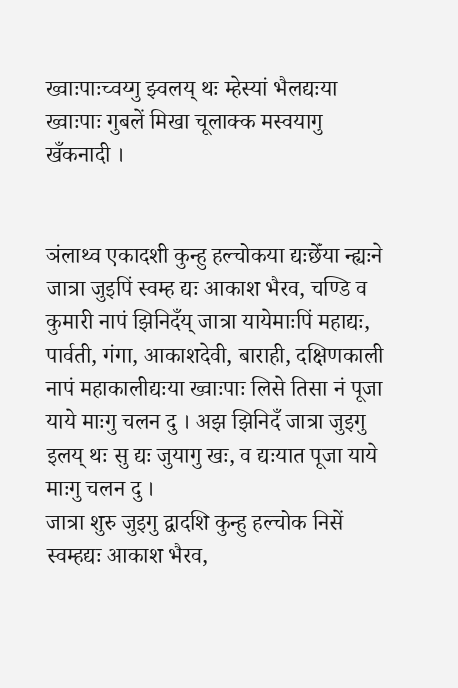ख्वाःपाःच्वय्गु झ्वलय् थः म्हेस्यां भैलद्यःया ख्वाःपाः गुबलें मिखा चूलाक्क मस्वयागु खँकनादी ।


ञंलाथ्व एकादशी कुन्हु हल्चोकया द्यःछेँया न्ह्यःने जात्रा जुइपिं स्वम्ह द्यः आकाश भैरव, चण्डि व कुमारी नापं झिनिदँय् जात्रा यायेमाःपिं महाद्यः, पार्वती, गंगा, आकाशदेवी, बाराही, दक्षिणकाली नापं महाकालीद्यःया ख्वाःपाः लिसे तिसा नं पूजा याये माःगु चलन दु । अझ झिनिदँ जात्रा जुइगु इलय् थः सु द्यः जुयागु खः, व द्यःयात पूजा याये माःगु चलन दु ।
जात्रा शुरु जुइगु द्वादशि कुन्हु हल्चोक निसें स्वम्हद्यः आकाश भैरव,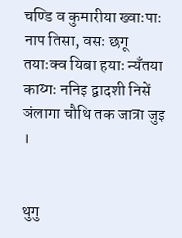चण्डि व कुमारीया ख्वाःपाः नाप तिसा, वसः छगू तयाःक्व यिबा हयाः न्यँतया काय्गः ननिइ द्वादशी निसें ञंलागा चौथि तक जात्रा जुइ ।


थुगु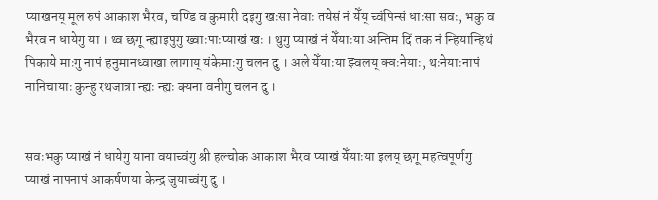प्याखनय् मूल रुपं आकाश भैरव, चण्डि व कुमारी दइगु खःसा नेवाः तयेसं नं येँय् च्वंपिन्सं धाःसा सवः, भकु व भैरव न धायेगु या । थ्व छगू न्ह्याइपुगु ख्वाःपाःप्याखं खः । थुगु प्याखं नं येँयाःया अन्तिम दिं तक नं न्हियान्हिथं पिकाये माःगु नापं हनुमानध्वाखा लागाय् यंकेमाःगु चलन दु । अले येँयाःया झ्वलय् क्वःनेयाः, थःनेयाःनापं नानिचायाः कुन्हु रथजात्रा न्ह्यः न्ह्यः क्यना वनीगु चलन दु ।


सवःभकु प्याखं नं धायेगु याना वयाच्वंगु श्री हल्चोक आकाश भैरव प्याखं येँयाःया इलय् छगू महत्वपूर्णगु प्याखं नापनापं आकर्षणया केन्द्र जुयाच्वंगु दु ।